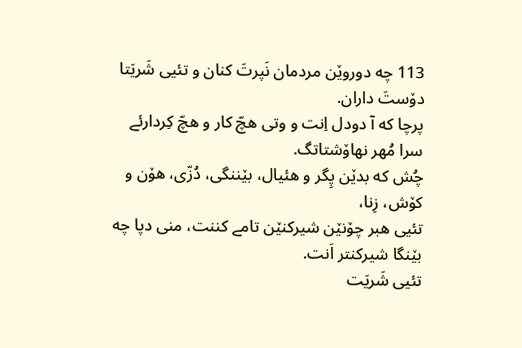113 چه دوروێن مردمان نَپرتَ کنان و تئیی شَریَتا دۆستَ داران.
پرچا که آ دودل اِنت و وتی هچّ کار و هچّ کِردارئے سرا مُهر نهاۆشتاتگ.
چُش که بدێن پِگر و هئیال، بێننگی، دُزّی، هۆن و کۆش، زِنا،
تئیی هبر چۆنێن شیرکنێن تامے کننت، منی دپا چه بێنگا شیرکنتر اَنت.
تئیی شَریَت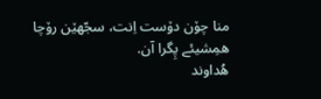منا چۆن دۆست اِنت، سجّهێن رۆچا همِشیئے پِگرا آن.
هُداوند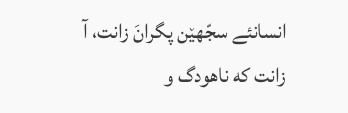انسانئے سجّهێن پگرانَ زانت، آ زانت که ناهودگ و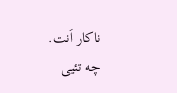ناکار اَنت.
چه تئیی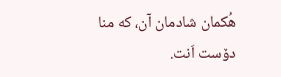هُکمان شادمان آن، که منا دۆست اَنت.